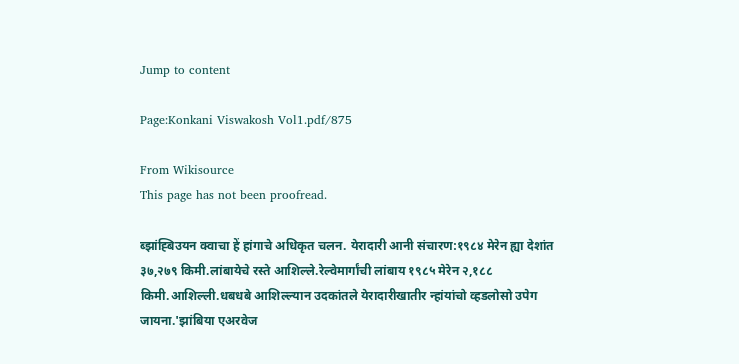Jump to content

Page:Konkani Viswakosh Vol1.pdf/875

From Wikisource
This page has not been proofread.

ब्झांह्बिउयन क्वाचा हें हांगाचे अधिकृत चलन. येरादारी आनी संचारण:१९८४ मेरेन ह्या देशांत ३७,२७९ किमी.लांबायेचे रस्ते आशिल्ले.रेल्वेमार्गांची लांबाय १९८५ मेरेन २,१८८ किमी.आशिल्ली.धबधबे आशिल्ल्यान उदकांतले येरादारीखातीर न्हांयांचो व्हडलोसो उपेग जायना.'झांबिया एअरवेज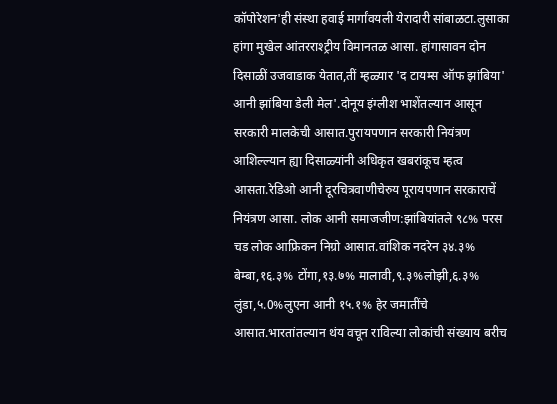कॉपोरेशन'ही संस्था हवाई मार्गांवयली येरादारी सांबाळटा.लुसाका हांगा मुखेल आंतरराश्ट्रीय विमानतळ आसा. हांगासावन दोन दिसाळीं उजवाडाक येतात,तीं म्हळ्यार 'द टायम्स ऑफ झांबिया' आनी झांबिया डेली मेल'.दोनूय इंग्लीश भाशेंतल्यान आसून सरकारी मालकेची आसात.पुरायपणान सरकारी नियंत्रण आशिल्ल्यान ह्या दिसाळ्यांनी अधिकृत खबरांकूच म्हत्व आसता.रेडिओ आनी दूरचित्रवाणीचेरुय पूरायपणान सरकाराचें नियंत्रण आसा. लोक आनी समाजजीण:झांबियांतले ९८% परस चड लोक आफ्रिकन निग्रो आसात.वांशिक नदरेन ३४.३% बेम्बा,१६.३% टोंगा,१३.७% मालावी,९.३%लोझी,६.३% लुंडा,५.0%लुएना आनी १५.१% हेर जमातींचे आसात.भारतांतल्यान थंय वचून राविल्या लोकांची संख्याय बरीच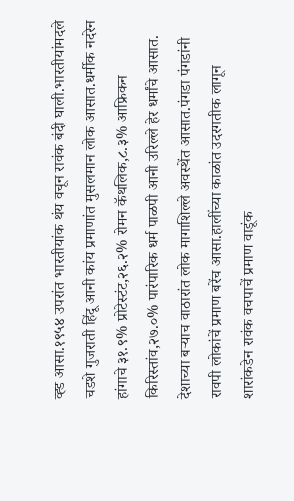व्ह्ड आसा.१९५४ उपरांत भारतीयांक थंय वचून रावंक बंदी घाली.भारतीयांमदले चडशे गुजराती हिंदू आनी कांय प्रमाणांत मुसलमान लोक आसात.धर्मीक नदरेन हांगाचे ३१.९% प्रोटेस्टंट,२६.२% रोमन कॅथलिक,८.३% आफ्रिकन किरिस्तांव,२७.०% पारंपारिक धर्म पाळपी आनी उरिल्ले हेर धर्मांचे आसात. देशाच्या बऱ्याच वाठारांत लोक मागाशिल्ले अवस्थेंत आसात.पंगडा पंगडांनी रावपी लोकांचें प्रमाण बरेंच आसा.हालींच्या काळांत उदरगतीक लागून शारांकडेन रावंक वचपाचें प्रमाण वाडूंक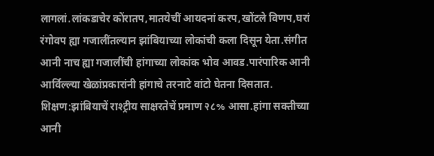लागलां.लांकडाचेर कोंरातप,मातयेचीं आयदनां करप,खोंटले विणप,घरां रंगोवप ह्या गजालींतल्यान झांबियाच्या लोकांची कला दिसून येता.संगीत आनी नाच ह्या गजालींची हांगाच्या लोकांक भोव आवड.पारंपारिक आनी आर्विल्ल्या खेळांप्रकारांनी हांगाचे तरनाटे वांटो घेतना दिसतात. शिक्षण:झांबियाचें राश्ट्रीय साक्षरतेचें प्रमाण २८% आसा.हांगा सक्तीच्या आनी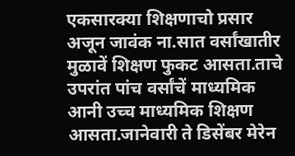एकसारक्या शिक्षणाचो प्रसार अजून जावंक ना.सात वर्सांखातीर मुळावें शिक्षण फुकट आसता.ताचे उपरांत पांच वर्सांचें माध्यमिक आनी उच्च माध्यमिक शिक्षण आसता.जानेवारी ते डिसेंबर मेरेन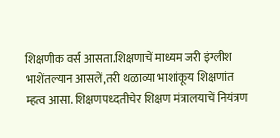शिक्षणीक वर्स आसता.शिक्षणाचें माध्यम जरी इंग्लीश भाशेंतल्यान आसलें,तरी थळाव्या भाशांकूय शिक्षणांत म्हत्व आसा. शिक्षणपध्दतीचेर शिक्षण मंत्रालयाचें नियंत्रण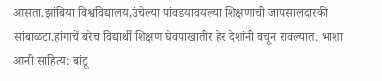आसता.झांबिया विश्वविद्यालय,उंचेल्या पांवडयावयल्या शिक्षणाची जापसालदारकी सांबाळटा.हांगाचें बरेच विद्यार्थी शिक्षण घेवपाखातीर हेर देशांनी वचून रावल्यात. भाशा आनी साहित्य: बांटू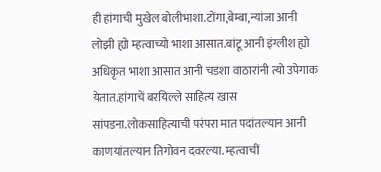ही हांगाची मुखेल बोलीभाशा.टोंगा,बेम्बा,न्यांजा आनी लोझी ह्यो म्हत्वाच्यो भाशा आसात.बांटू आनी इंग्लीश ह्यो अधिकृत भाशा आसात आनी चडशा वाठारांनी त्यो उपेगाक येतात.हांगाचें बरयिल्ले साहित्य खास सांपडना.लोकसाहित्याची परंपरा मात पदांतल्यान आनी काणयांतल्यान तिगोवन दवरल्या. म्हत्वाचीं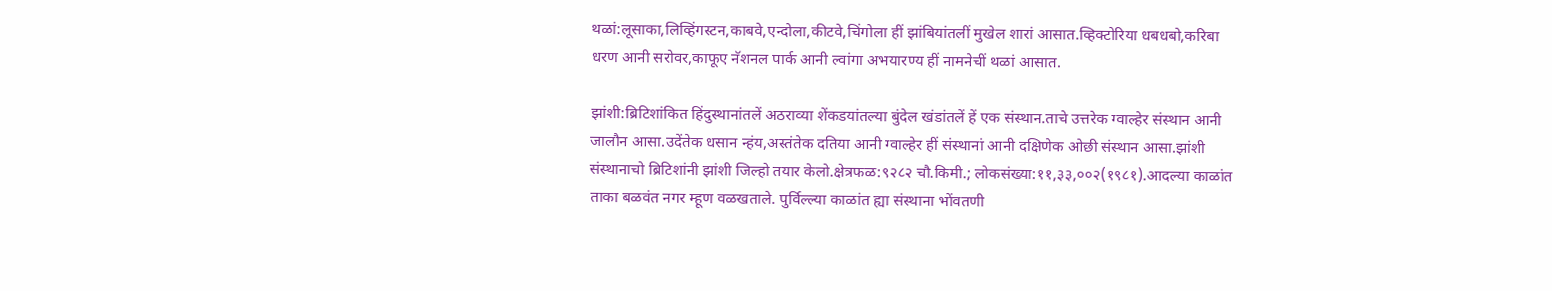थळां:लूसाका,लिव्हिंगस्टन,काबवे,एन्दोला,कीटवे,चिंगोला हीं झांबियांतलीं मुखेल शारां आसात.व्हिक्टोरिया धबधबो,करिबा धरण आनी सरोवर,काफूए नॅशनल पार्क आनी ल्वांगा अभयारण्य हीं नामनेचीं थळां आसात.

झांशी:ब्रिटिशांकित हिंदुस्थानांतलें अठराव्या शेंकडयांतल्या बुंदेल खंडांतलें हें एक संस्थान.ताचे उत्तरेक ग्वाल्हेर संस्थान आनी जालौन आसा.उदेंतेक धसान न्हंय,अस्तंतेक दतिया आनी ग्वाल्हेर हीं संस्थानां आनी दक्षिणेक ओछी संस्थान आसा.झांशी संस्थानाचो ब्रिटिशांनी झांशी जिल्हो तयार केलो.क्षेत्रफळ:९२८२ चौ.किमी.; लोकसंख्या:११,३३,००२(१९८१).आदल्या काळांत ताका बळवंत नगर म्हूण वळखताले. पुर्विल्ल्या काळांत ह्या संस्थाना भोंवतणी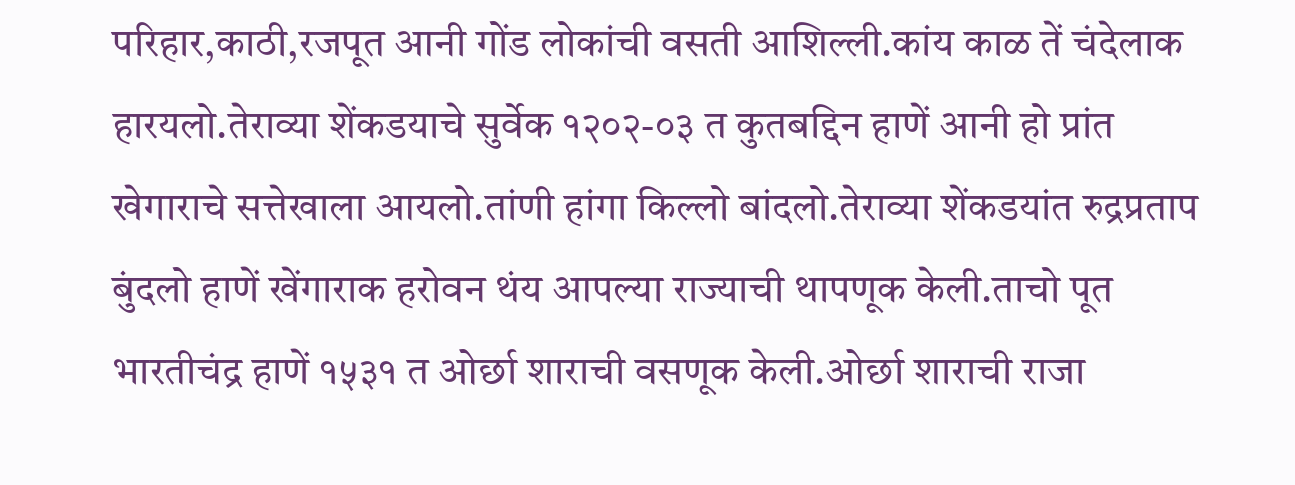परिहार,काठी,रजपूत आनी गोंड लोकांची वसती आशिल्ली.कांय काळ तें चंदेलाक हारयलो.तेराव्या शेंकडयाचे सुर्वेक १२०२-०३ त कुतबद्दिन हाणें आनी हो प्रांत खेगाराचे सत्तेखाला आयलो.तांणी हांगा किल्लो बांदलो.तेराव्या शेंकडयांत रुद्रप्रताप बुंदलो हाणें खेंगाराक हरोवन थंय आपल्या राज्याची थापणूक केली.ताचो पूत भारतीचंद्र हाणें १५३१ त ओर्छा शाराची वसणूक केली.ओर्छा शाराची राजा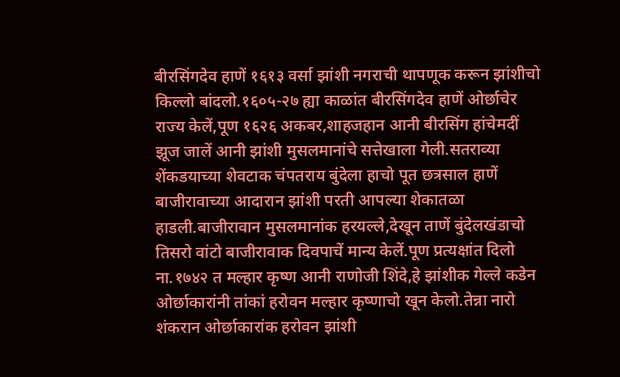बीरसिंगदेव हाणें १६१३ वर्सा झांशी नगराची थापणूक करून झांशीचो किल्लो बांदलो.१६०५-२७ ह्या काळांत बीरसिंगदेव हाणें ओर्छाचेर राज्य केलें,पूण १६२६ अकबर,शाहजहान आनी बीरसिंग हांचेमदीं झूज जालें आनी झांशी मुसलमानांचे सत्तेखाला गेली.सतराव्या शेंकडयाच्या शेवटाक चंपतराय बुंदेला हाचो पूत छत्रसाल हाणें बाजीरावाच्या आदारान झांशी परती आपल्या शेकातळा हाडली.बाजीरावान मुसलमानांक हरयल्ले,देखून ताणें बुंदेलखंडाचो तिसरो वांटो बाजीरावाक दिवपाचें मान्य केलें.पूण प्रत्यक्षांत दिलो ना.१७४२ त मल्हार कृष्ण आनी राणोजी शिंदे,हे झांशीक गेल्ले कडेन ओर्छाकारांनी तांकां हरोवन मल्हार कृष्णाचो खून केलो.तेन्ना नारो शंकरान ओर्छाकारांक हरोवन झांशी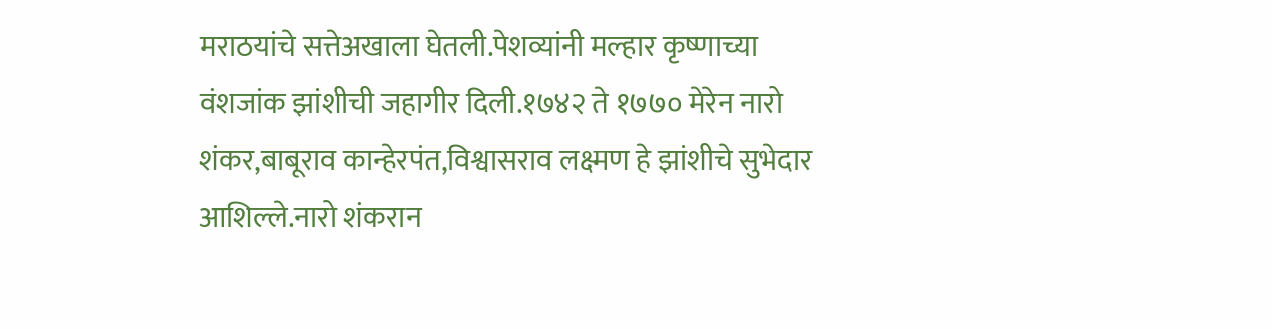मराठयांचे सत्तेअखाला घेतली.पेशव्यांनी मल्हार कृष्णाच्या वंशजांक झांशीची जहागीर दिली.१७४२ ते १७७० मेरेन नारो शंकर,बाबूराव कान्हेरपंत,विश्वासराव लक्ष्मण हे झांशीचे सुभेदार आशिल्ले.नारो शंकरान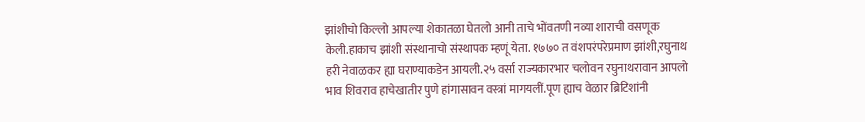झांशीचो किल्लो आपल्या शेकातळा घेतलो आनी ताचे भोंवतणी नव्या शाराची वसणूक केली.हाकाच झांशी संस्थानाचो संस्थापक म्हणूं येता. १७७० त वंशपरंपरेप्रमाण झांशी,रघुनाथ हरी नेवाळकर ह्या घराण्याकडेन आयली.२५ वर्सा राज्यकारभार चलोवन रघुनाथरावान आपलो भाव शिवराव हाचेखातीर पुणे हांगासावन वस्त्रां मागयलीं.पूण ह्याच वेळार ब्रिटिशांनी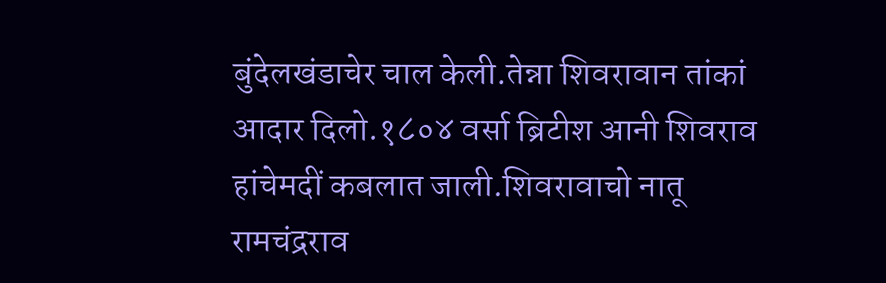बुंदेलखंडाचेर चाल केली.तेन्ना शिवरावान तांकां आदार दिलो.१८०४ वर्सा ब्रिटीश आनी शिवराव हांचेमदीं कबलात जाली.शिवरावाचो नातू रामचंद्रराव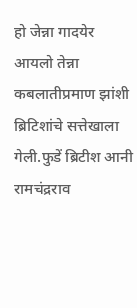हो जेन्ना गादयेर आयलो तेन्ना कबलातीप्रमाण झांशी ब्रिटिशांचे सत्तेखाला गेली.फुडें ब्रिटीश आनी रामचंद्रराव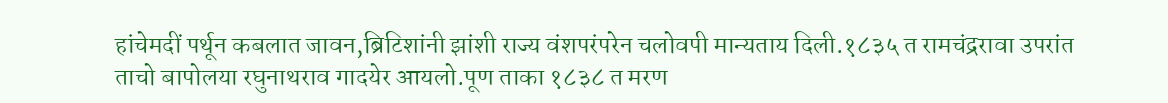हांचेमदीं पर्थून कबलात जावन,ब्रिटिशांनी झांशी राज्य वंशपरंपरेन चलोवपी मान्यताय दिली.१८३५ त रामचंद्ररावा उपरांत ताचो बापोलया रघुनाथराव गादयेर आयलो.पूण ताका १८३८ त मरण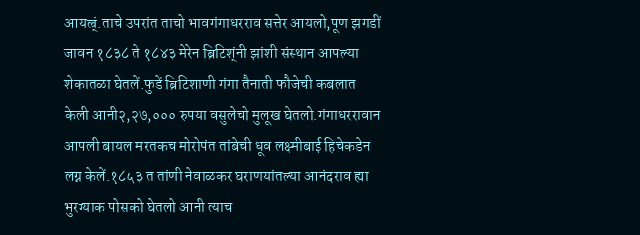आयल्र्ं.ताचे उपरांत ताचो भावगंगाधरराव सत्तेर आयलो,पूण झगडीं जावन १८३८ ते १८४३ मेरेन ब्रिटिश्ंनी झांशी संस्थान आपल्या शेकातळा घेतलें.फुडें ब्रिटिशाणी गंगा तैनाती फौजेची कबलात केली आनी२,२७,००० रुपया वसुलेचो मुलूख घेतलो.गंगाधररावान आपली बायल मरतकच मोरोपंत तांबेची धूव लक्ष्मीबाई हिचेकडेन लग्न केलें.१८५३ त तांणी नेवाळकर घराणयांतल्या आनंदराव ह्या भुरग्याक पोसको घेतलो आनी त्याच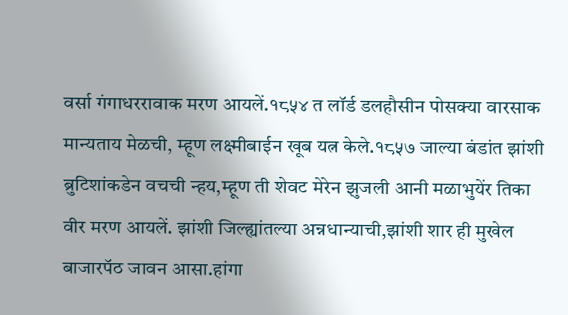वर्सा गंगाधररावाक मरण आयलें.१८५४ त लॉर्ड डलहौसीन पोसक्या वारसाक मान्यताय मेळची, म्हूण लक्ष्मीबाईन खूब यत्न केले.१८५७ जाल्या बंडांत झांशी ब्रुटिशांकडेन वचची न्हय,म्हूण ती शेवट मेरेन झुजली आनी मळाभुयेंर तिका वीर मरण आयलें. झांशी जिल्ह्यांतल्या अन्नधान्याची,झांशी शार ही मुखेल बाजारपॅठ जावन आसा.हांगा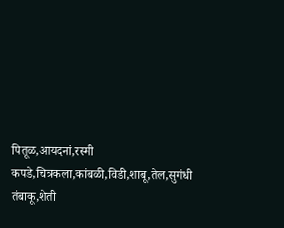पितूळ,आयदनां,रस्मी कपडे,चित्रकला,कांबळी,विडी,शाबू,तेल,सुगंधी तंबाकू,शेती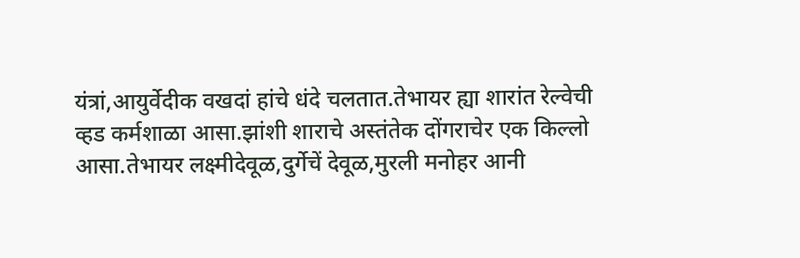यंत्रां,आयुर्वेदीक वखदां हांचे धंदे चलतात.तेभायर ह्या शारांत रेल्वेची व्हड कर्मशाळा आसा.झांशी शाराचे अस्तंतेक दोंगराचेर एक किल्लो आसा.तेभायर लक्ष्मीदेवूळ,दुर्गेचें देवूळ,मुरली मनोहर आनी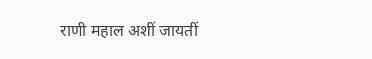राणी महाल अशीं जायतीं